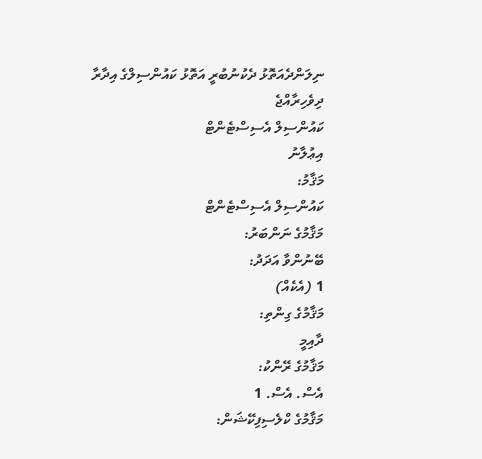ނިލަންދެއަތޮޅު ދެކުނުބުރީ އަތޮޅު ކައުންސިލްގެ އިދާރާ
ދިވެހިރާއްޖެ
ކައުންސިލް އެސިސްޓެންޓް
އިޢުލާނު
މަޤާމު:
ކައުންސިލް އެސިސްޓެންޓް
މަޤާމުގެ ނަންބަރު:
ބޭނުންވާ އަދަދު:
1 (އެކެއް)
މަޤާމުގެ ގިންތި:
ދާއިމީ
މަޤާމުގެ ރޭންކު:
އެސް. އެސް. 1
މަޤާމުގެ ކްލެސިފިކޭޝަން: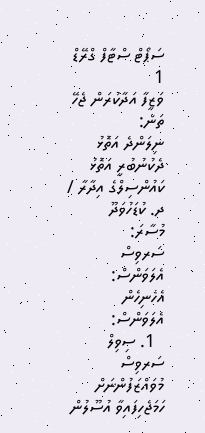ސަޕޯޓް ސްޓާފް ގްރޭޑް 1
ވަޒީފާ އަދާކުރަން ޖެހޭ ތަން:
ނިލަންދެ އަތޮޅު ދެކުނުބުރީ އަތޮޅު ކައުންސިލްގެ އިދާރާ / ދ. ކުޑަހުވަދޫ
މުސާރަ:
ސަރވިސް އެލަވަންސް:
އެހެނިހެން އެލަވަންސް:
  1. ސިވިލް ސަރވިސް މުވައްޒަފުންނަށް ހަމަޖެހިފައިވާ އުސޫލުން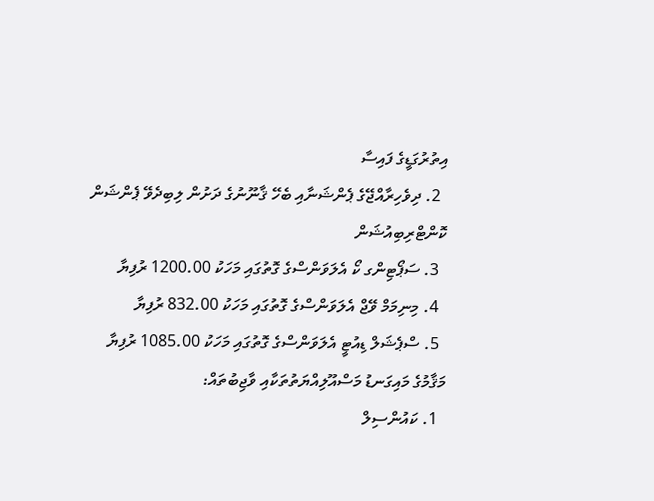އިތުރުގަޑީގެ ފައިސާ
  2. ދިވެހިރާއްޖޭގެ ޕެންޝަނާއި ބެހޭ ޤާނޫނުގެ ދަށުން ލިބިދެވޭ ޕެންޝަން ކޮންޓްރިބިއުޝަން
  3. ސަޕޯޓިންގ ކޯ އެލަވަންސްގެ ގޮތުގައި މަހަކު 1200.00 ރުފިޔާ
  4. މިނިމަމް ވޭޖް އެލަވަންސްގެ ގޮތުގައި މަހަކު 832.00 ރުފިޔާ
  5. ސްޕެޝަލް ޑިއުޓީ އެލަވަންސްގެ ގޮތުގައި މަހަކު 1085.00 ރުފިޔާ
މަޤާމުގެ މައިގަނޑު މަސްއޫލިއްޔަތުތަކާއި ވާޖިބުތައް:
  1. ކައުންސިލް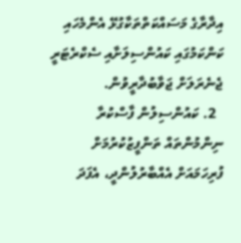އިދާރާގެ މަސައްކަތްތަކާގުޅޭ އެންމެހައި ކަންކަމުގައި ކައުންސިލަށާއި ސެކްރެޓަރީ ޖެނެރަލަށް ޖަވާބުދާރީވުން.
  2. ކައުންސިލުން ފާސްކުރާ ނިންމުންތައް ތަންފީޒުކުރުމަށް ފުރިހަމައަށް އެއްބާރުލުންދީ، އެފަދަ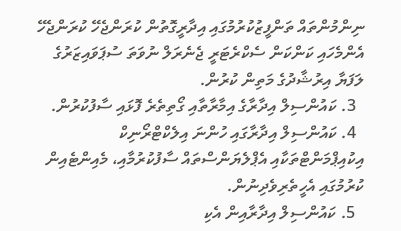ނިންމުންތައް ތަންފީޒުކުރުމުގައި އިދާރީގޮތުން ކުރަންޖެހޭ ކުރަންޖެހޭ އެންމެހައި ކަންކަން ސެކްރެޓަރީ ޖެނެރަލް ނުވަތަ ސުޕަވައިޒަރުގެ ލަފަޔާ އިރުޝާދުގެ މަތިން ކުރުން.
  3. ކައުންސިލް އިދާރާގެ އިމާރާތާއި ގޯތިތެރެ ފޮޅައި ސާފުކުރުން.
  4. ކައުންސިލް އިދާރާގައި ހުންނަ އިލެކްޓްރޯނިކް އިކުއިޕްމަންޓްތަކާއި އެޕްލެޔަންސްތައް ސާފުކުރުމާއި، މެއިންޓެއިން ކުރުމުގައި އެހީތެރިވެދިނުން.
  5. ކައުންސިލް އިދާރާއިން އެކި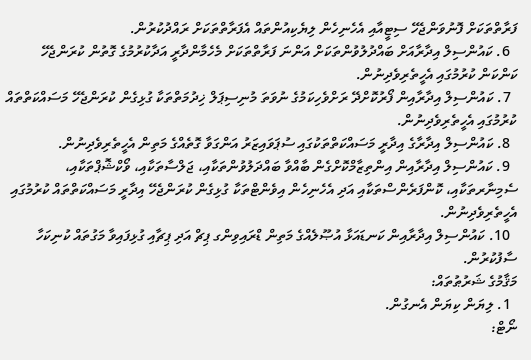ފަރާތްތަކަށް ފޮނުވަންޖެހޭ ސިޓީއާއި އެހެނިހެން ލިޔެކިއުންތައް އެފަރާތްތަކަށް ރައްދުކުރުން.
  6. ކައުންސިލް އިދާރާއަށް ބައްދުލުވުންތަކަށް އަންނަ ފަރާތްތަކަށް މެހެމާންދާރީ އަދާކުރުމުގެ ގޮތުން ކުރަންޖެހޭ ކަންކަން ކުރުމުގައި އެހީތެރިވެދިނުން.
  7. ކައުންސިލް އިދާރާއިން ފޯރުކޮށްދޭ ރަށްވެހިކަމުގެ ނުވަތަ މުނިސިޕަލް ޚިދުމަތްތަކާ ގުޅިގެން ކުރަންޖެހޭ މަސައްކަތްތައް ކުރުމުގައި އެހީތެރިވެދިނުން.
  8. ކައުންސިލް އިދާރާގެ އިދާރީ މަސައްކަތްތަކުގައި ސުޕަވައިޒަރު އަންގަވާ ގޮތެއްގެ މަތިން އެހީތެރިވެދިނުން.
  9. ކައުންސިލް އިދާރާއިން އިންތިޒާމްކޮށްގެން ބާއްވާ ބައްދަލުވުންތަކާއި، ޖަލްސާތަކާއި، ވޯކްޝޮޕްތަކާއި، ސެމިނާރތަކާއި، ކޮންފަރެންސްތަކާއި އަދި އެހެނިހެން އިވެންޓްތަކާ ގުޅިގެން ކުރަންޖެހޭ އިދާރީ މަސައްކަތްތައް ކުރުމުގައި އެހީތެރިވެދިނުން.
  10. ކައުންސިލް އިދާރާއިން ކަނޑައަޅާ އުޞޫލެއްގެ މަތިން ޑްރައިވިންގ ޕިޗް އަދި ޕިޗާއި ގުޅިފައިވާ މަގުތައް ކުނިކަހާ ސާފުކުރުން.
މަޤާމުގެ ޝަރުޠުތައް:
  1. ލިޔަން ކިޔަން އެނގުން.
ނޯޓް: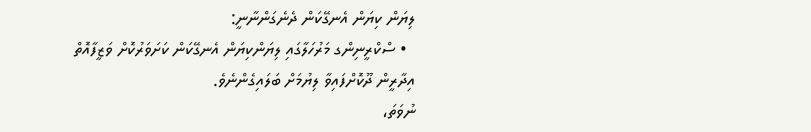ލިޔަން ކިޔަން އެނގޭކަން ދެނެގަންނާނީ:
  • ސްކްރީނިންގ މަރުހަލާގައި ލިޔަންކިޔަން އެނގޭކަން ކަށަވަރުކޮށް ވަޒީފާއޮތް އިދާރީން ދޫކޮށްފައިވާ ލިޔުމަށް ބަލައިގެންނެވެ.
ނުވަތަ،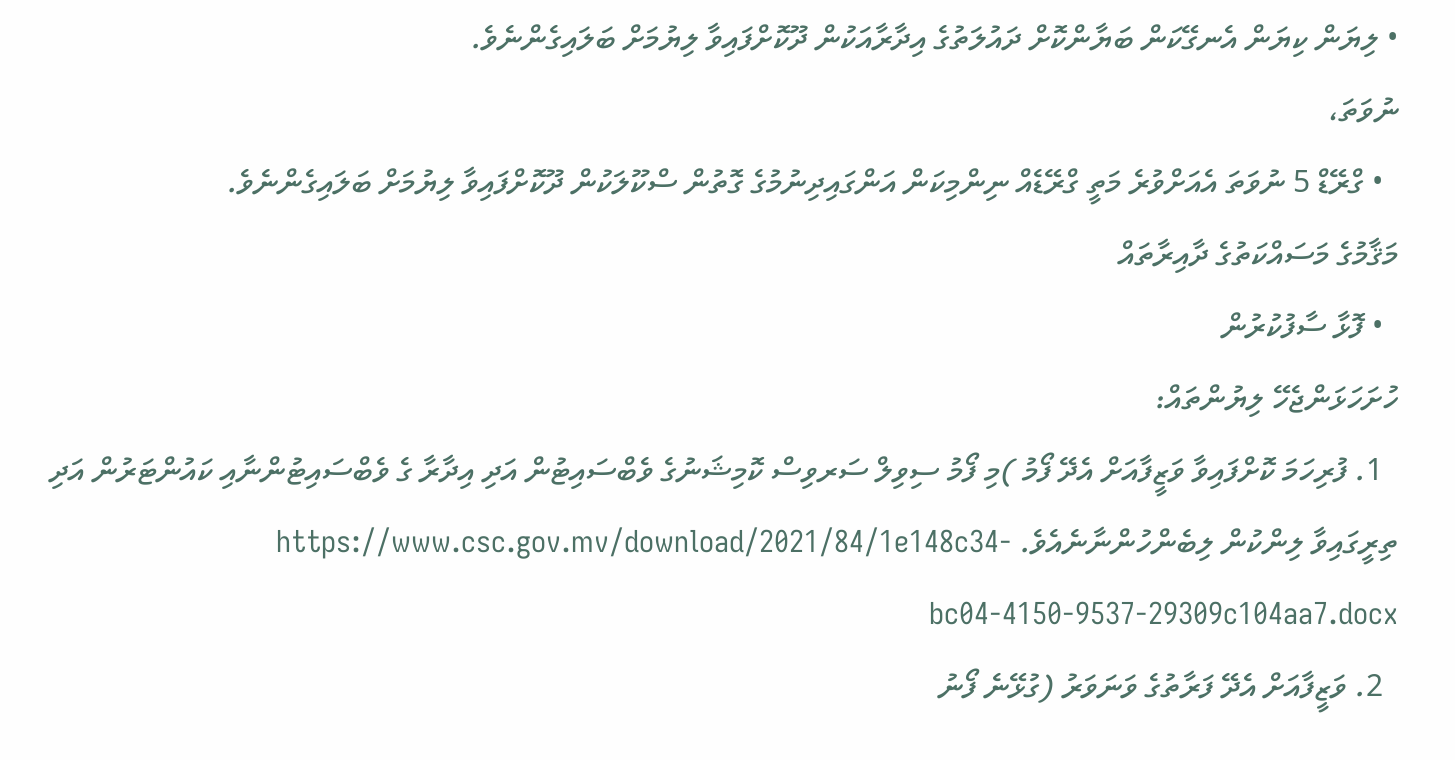• ލިޔަން ކިޔަން އެނގޭކަން ބަޔާންކޮށް ދައުލަތުގެ އިދާރާއަކުން ދޫކޮށްފައިވާ ލިޔުމަށް ބަލައިގެންނެވެ.
ނުވަތަ،
  • ގްރޭޑް 5 ނުވަތަ އެއަށްވުރެ މަތީ ގްރޭޑެއް ނިންމިކަން އަންގައިދިނުމުގެ ގޮތުން ސްކޫލަކުން ދޫކޮށްފައިވާ ލިޔުމަށް ބަލައިގެންނެވެ.
މަޤާމުގެ މަސައްކަތުގެ ދާއިރާތައް
  • ފޮޅާ ސާފުކުރުން
ހުށަހަޅަންޖެހޭ ލިޔުންތައް:
  1. ފުރިހަމަ ކޮށްފައިވާ ވަޒީފާއަށް އެދޭ ފޯމު )މި ފޯމު ސިވިލް ސަރވިސް ކޮމިޝަނުގެ ވެބްސައިޓުން އަދި އިދާރާ ގެ ވެބްސައިޓުންނާއި ކައުންޓަރުން އަދި ތިރީގައިވާ ލިންކުން ލިބެންހުންނާނެއެވެ. https://www.csc.gov.mv/download/2021/84/1e148c34-bc04-4150-9537-29309c104aa7.docx
  2. ވަޒީފާއަށް އެދޭ ފަރާތުގެ ވަނަވަރު (ގުޅޭނެ ފޯނު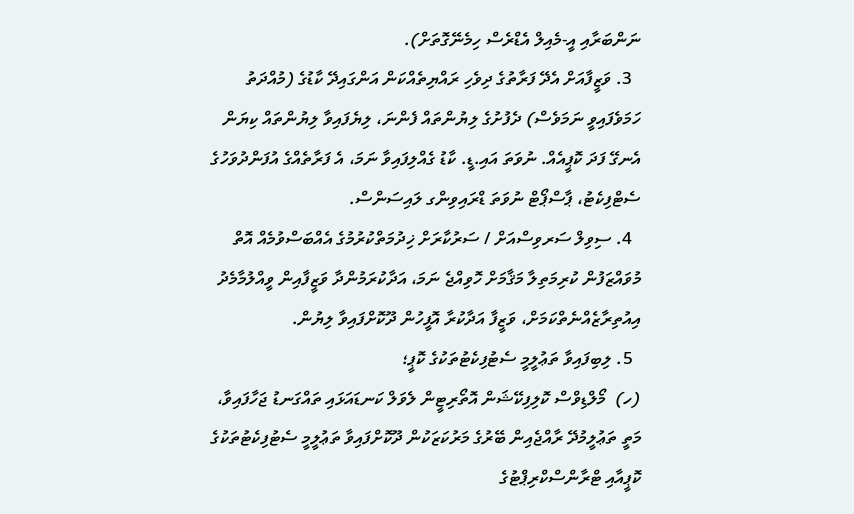ނަންބަރާއި އީ-މެއިލް އެޑްރެސް ހިމެނޭގޮތަށް).
  3. ވަޒީފާއަށް އެދޭ ފަރާތުގެ ދިވެހި ރައްޔިތެއްކަން އަންގައިދޭ ކާޑުގެ (މުއްދަތު ހަމަވެފައިވީ ނަމަވެސް) ދެފުށުގެ ލިޔުންތައް ފެންނަ، ލިޔެފައިވާ ލިޔުންތައް ކިޔަން އެނގޭ ފަދަ ކޮޕީއެއް. ނުވަތަ އައި.ޑީ. ކާޑު ގެއްލިފައިވާ ނަމަ، އެ ފަރާތެއްގެ އުފަންދުވަހުގެ ސެޓްފިކެޓު، ޕާސްޕޯޓް ނުވަތަ ޑްރައިވިންގ ލައިސަންސް.
  4. ސިވިލް ސަރވިސްއަށް / ސަރުކާރަށް ޚިދުމަތްކުރުމުގެ އެއްބަސްވުމެއް އޮތް މުވައްޒަފުން ކުރިމަތިލާ މަޤާމަށް ހޮވިއްޖެ ނަމަ، އަދާކުރަމުންދާ ވަޒީފާއިން ވީއްލުމާމެދު އިއުތިރާޒެއްނެތްކަމަށް، ވަޒީފާ އަދާކުރާ އޮފީހުން ދޫކޮށްފައިވާ ލިޔުން.
  5. ލިބިފައިވާ ތަޢުލީމީ ސެޓުފިކެޓުތަކުގެ ކޮޕީ؛
(ހ)  މޯލްޑިވްސް ކޮލިފިކޭޝަން އޮތޯރިޓީން ލެވަލް ކަނޑައަޅައި ތައްގަނޑު ޖަހާފައިވާ، މަތީ ތަޢުލީމުދޭ ރާއްޖެއިން ބޭރުގެ މަރުކަޒަކުން ދޫކޮށްފައިވާ ތަޢުލީމީ ސެޓުފިކެޓުތަކުގެ ކޮޕީއާއި ޓްރާންސްކްރިޕްޓުގެ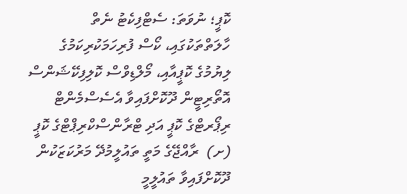ކޮޕީ؛ ނުވަތަ: ސެޓްފިކެޓު ނެތް ހާލަތްތަކުގައި، ކޯސް ފުރިހަމަކުރިކަމުގެ ލިޔުމުގެ ކޮޕީއާއި، މޯލްޑިވްސް ކޮލިފިކޭޝަންސް އޮތޯރިޓީން ދޫކޮށްފައިވާ އެސެސްމެންޓް ރިޕޯރޓްގެ ކޮޕީ އަދި ޓްރާންސްކްރިޕްޓްގެ ކޮޕީ
(ށ)  ރާއްޖޭގެ މަތީ ތައުލީމުދޭ މަރުކަޒަކުން ދޫކޮށްފައިވާ ތައުލީމީ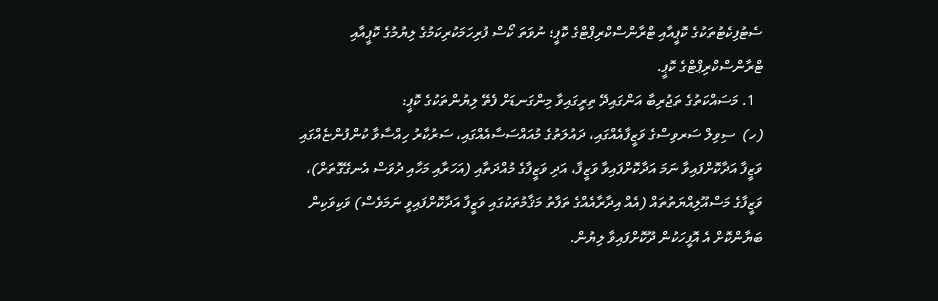ސެޓުފިކެޓުތަކުގެ ކޮޕީއާއި ޓްރާންސްކްރިޕްޓްގެ ކޮޕީ؛ ނުވަތަ ކޯސް ފުރިހަމަކުރިކަމުގެ ލިޔުމުގެ ކޮޕީއާއި ޓްރާންސްކްރިޕްޓްގެ ކޮޕީ.
  1. މަސައްކަތުގެ ތަޖުރިބާ އަންގައިދޭ ތިރީގައިވާ މިންގަނޑަށް ފެތޭ ލިޔުންތަކުގެ ކޮޕީ:
(ހ)  ސިވިލް ސަރވިސްގެ ވަޒީފާއެއްގައި، ދައުލަތުގެ މުއައްސަސާއެއްގައި، ސަރުކާރު ހިއްސާވާ ކުންފުންޏެއްގައި ވަޒީފާ އަދާކޮށްފައިވާ ނަމަ އަދާކޮށްފައިވާ ވަޒީފާ، އަދި ވަޒީފާގެ މުއްދަތާއި (އަހަރާއި މަހާއި ދުވަސް އެނގޭގޮތަށް)، ވަޒީފާގެ މަސްއޫލިއްޔަތުތައް (އެއް އިދާރާއެއްގެ ތަފާތު މަޤާމުތަކުގައި ވަޒީފާ އަދާކޮށްފައިވީ ނަމަވެސް) ވަކިވަކިން ބަޔާންކޮށް އެ އޮފީހަކުން ދޫކޮށްފައިވާ ލިޔުން.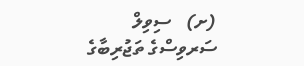(ށ)   ސިވިލް ސަރވިސްގެ ތަޖުރިބާގެ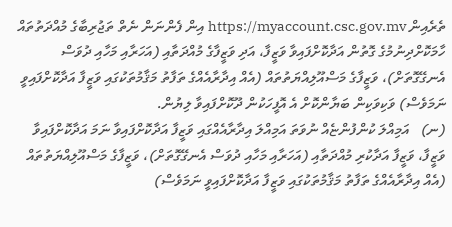ތެރެއިން https://myaccount.csc.gov.mv އިން ފެންނަން ނެތް ތަޖުރިބާގެ މުއްދަތުތައް ހާމަކޮށްދިނުމުގެ ގޮތުން އަދާކޮށްފައިވާ ވަޒީފާ، އަދި ވަޒީފާގެ މުއްދަތާއި (އަހަރާއި މަހާއި ދުވަސް އެނގޭގޮތަށް)، ވަޒީފާގެ މަސްއޫލިއްޔަތުތައް (އެއް އިދާރާއެއްގެ ތަފާތު މަޤާމުތަކުގައި ވަޒީފާ އަދާކޮށްފައިވީ ނަމަވެސް) ވަކިވަކިން ބަޔާންކޮށް އެ އޮފީހަކުން ދޫކޮށްފައިވާ ލިޔުން.
(ނ)   އަމިއްލަ ކުންފުންޏެއް ނުވަތަ އަމިއްލަ އިދާރާއެއްގައި ވަޒީފާ އަދާކޮށްފައިވާ ނަމަ އަދާކޮށްފައިވާ ވަޒީފާ، ވަޒީފާ އަދާކުރި މުއްދަތާއި (އަހަރާއި މަހާއި ދުވަސް އެނގޭގޮތަށް)، ވަޒީފާގެ މަސްއޫލިއްޔަތުތައް (އެއް އިދާރާއެއްގެ ތަފާތު މަޤާމުތަކުގައި ވަޒީފާ އަދާކޮށްފައިވީ ނަމަވެސް)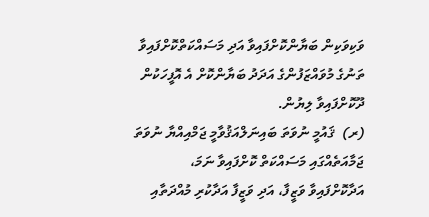ވަކިވަކިން ބަޔާންކޮށްފައިވާ އަދި މަސައްކަތްކޮށްފައިވާ ތަނުގެ މުވައްޒަފުންގެ އަދަދު ބަޔާންކޮށް އެ އޮފީހަކުން ދޫކޮށްފައިވާ ލިޔުން.
(ރ)  ޤައުމީ ނުވަތަ ބައިނަލްއަޤުވާމީ ޖަމްއިއްޔާ ނުވަތަ ޖަމާއަތެއްގައި މަސައްކަތް ކޮށްފައިވާ ނަމަ، އަދާކޮށްފައިވާ ވަޒީފާ، އަދި ވަޒީފާ އަދާކުރި މުއްދަތާއި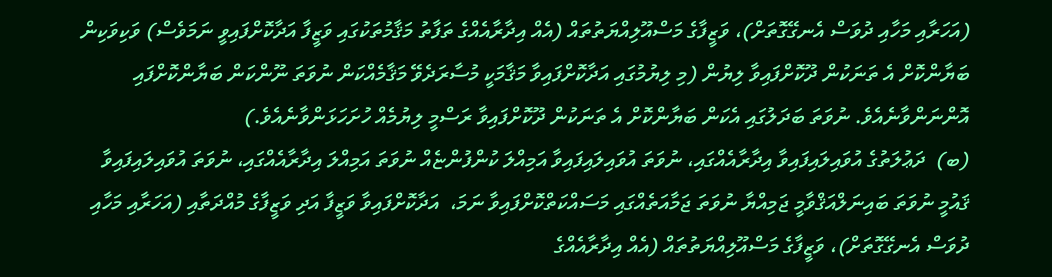(އަހަރާއި މަހާއި ދުވަސް އެނގޭގޮތަށް)، ވަޒީފާގެ މަސްއޫލިއްޔަތުތައް (އެއް އިދާރާއެއްގެ ތަފާތު މަޤާމުތަކުގައި ވަޒީފާ އަދާކޮށްފައިވީ ނަމަވެސް) ވަކިވަކިން ބަޔާންކޮށް އެ ތަނަކުން ދޫކޮށްފައިވާ ލިޔުން (މި ލިޔުމުގައި އަދާކޮށްފައިވާ މަޤާމަކީ މުސާރަދެވޭ މަޤާމެއްކަން ނުވަތަ ނޫންކަން ބަޔާންކޮށްފައި އޮންނަންވާނެއެވެ. ނުވަތަ ބަދަލުގައި އެކަން ބަޔާންކޮށް އެ ތަނަކުން ދޫކޮށްފައިވާ ރަސްމީ ލިޔުމެއް ހުށަހަޅަންވާނެއެވެ.)
(ބ)  ދަޢުލަތުގެ އުވައިލައިފައިވާ އިދާރާއެއްގައި، ނުވަތަ އުވައިލައިފައިވާ އަމިއްލަ ކުންފުންޏެއް ނުވަތަ އަމިއްލަ އިދާރާއެއްގައި، ނުވަތަ އުވައިލައިފައިވާ ޤައުމީ ނުވަތަ ބައިނަލްއަޤްވާމީ ޖަމިއްޔާ ނުވަތަ ޖަމާއަތެއްގައި މަސައްކަތްކޮށްފައިވާ ނަމަ،  އަދާކޮށްފައިވާ ވަޒީފާ އަދި ވަޒީފާގެ މުއްދަތާއި (އަހަރާއި މަހާއި ދުވަސް އެނގޭގޮތަށް)، ވަޒީފާގެ މަސްއޫލިއްޔަތުތައް (އެއް އިދާރާއެއްގެ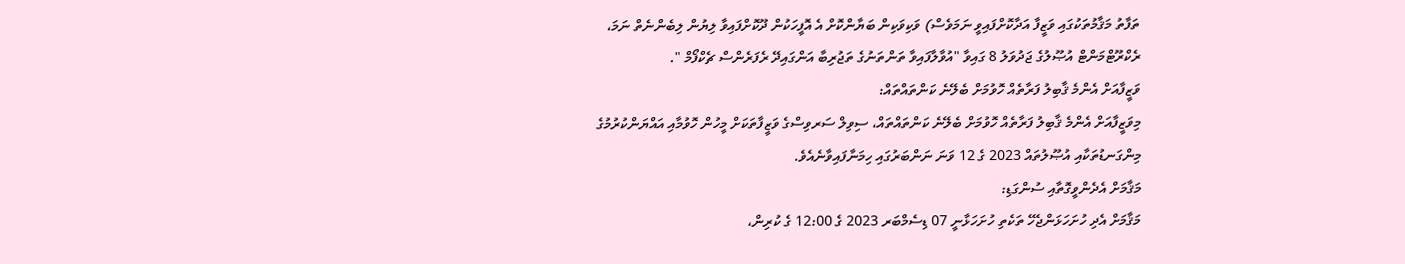ތަފާތު މަޤާމުތަކުގައި ވަޒީފާ އަދާކޮށްފައިވީ ނަމަވެސް) ވަކިވަކިން ބަޔާންކޮށް އެ އޮފީހަކުން ދޫކޮށްފައިވާ ލިޔުން ލިބެންނެތް ނަމަ، ރެކްރޫޓްމަންޓް އުޞޫލުގެ ޖަދުވަލު 8 ގައިވާ "އުވާލާފައިވާ ތަންތަނުގެ ތަޖުރިބާ އަންގައިދޭ ރެފަރެންސް ޗެކްފޯމް ".
ވަޒީފާއަށް އެންމެ ޤާބިލު ފަރާތެއް ހޮވުމަށް ބެލޭނެ ކަންތައްތައް:
މިވަޒީފާއަށް އެންމެ ޤާބިލު ފަރާތެއް ހޮވުމަށް ބެލޭނެ ކަންތައްތައް، ސިވިލް ސަރވިސްގެ ވަޒީފާތަކަށް މީހުން ހޮވުމާއި އައްޔަންކުރުމުގެ މިންގަނޑުތަކާއި އުޞޫލުތައް 2023 ގެ 12 ވަނަ ނަންބަރުގައި ހިމަނާފައިވާނެއެވެ.
މަޤާމަށް އެދެންވީގޮތާއި ސުންގަޑި:
މަޤާމަށް އެދި ހުށަހަޅަންޖެހޭ ތަކެތި ހުށަހަޅާނީ 07 ޑިސެމްބަރ 2023 ގެ 12:00 ގެ ކުރިން،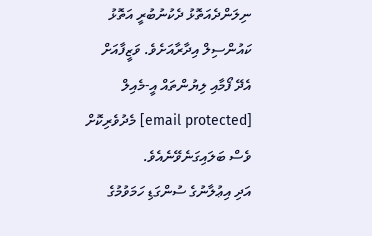ނިލަންދެއަތޮޅު ދެކުނުބުރީ އަތޮޅު ކައުންސިލް އިދާރާއަށެވެ. ވަޒީފާއަށް އެދޭ ފޯމާއި ލިޔުންތައް އީ-މެއިލް [email protected] މެދުވެރިކޮށް ވެސް ބަލައިގަނެވޭނެއެވެ.
އަދި އިޢުލާނުގެ ސުންގަޑި ހަމަވުމުގެ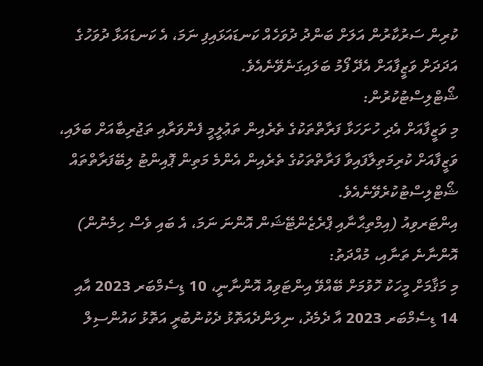ކުރިން ސަރުކާރުން އަލަށް ބަންދު ދުވަހެއް ކަނޑައަޅައިފި ނަމަ، އެ ކަނޑައަޅާ ދުވަހުގެ އަދަދަށް ވަޒީފާއަށް އެދޭ ފޯމު ބަލައިގަނެވޭނެއެވެ.
ޝޯޓްލިސްޓުކުރުން:
މި ވަޒީފާއަށް އެދި ހުށަހަޅާ ފަރާތްތަކުގެ ތެރެއިން ތަޢުލީމީ ފެންވަރާއި ތަޖުރިބާއަށް ބަލައި، ވަޒީފާއަށް ކުރިމަތިލާފައިވާ ފަރާތްތަކުގެ ތެރެއިން އެންމެ މަތިން ޕޮއިންޓު ލިބޭފަރާތްތައް ޝޯޓްލިސްޓުކުރެވޭނެއެވެ.
އިންޓަރވިއު (އިމްތިޙާނާއި ޕްރެޒެންޓޭޝަން އޮންނަ ނަމަ، އެ ބައި ވެސް ހިމެނުން) އޮންނާނެ ތަނާއި، މުއްދަތު:
މި މަޤާމަށް މީހަކު ހޮވުމަށް ބޭއްވޭ އިންޓަވިއު އޮންނާނީ، 10 ޑިސެމްބަރ 2023 އާއި 14 ޑިސެމްބަރ 2023 އާ ދެމެދު، ނިލަންދެއަތޮޅު ދެކުނުބުރީ އަތޮޅު ކައުންސިލް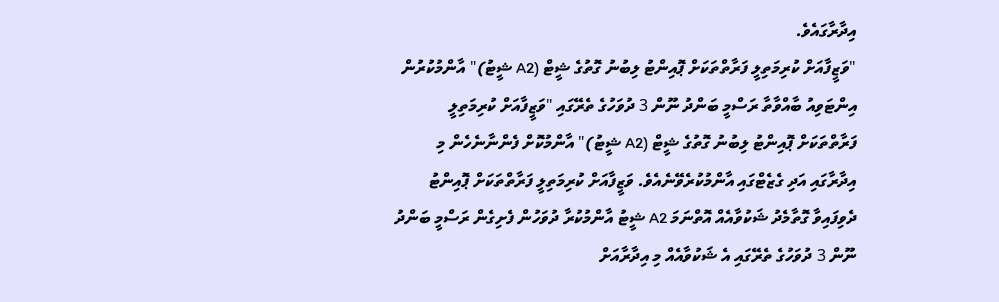އިދާރާގައެވެ.
"ވަޒީފާއަށް ކުރިމަތިލީ ފަރާތްތަކަށް ޕޮއިންޓު ލިބުނު ގޮތުގެ ޝީޓް (A2 ޝީޓު)" އާންމުކުރުން
އިންޓަވިއު ބާއްވާތާ ރަސްމީ ބަންދު ނޫން 3 ދުވަހުގެ ތެރޭގައި "ވަޒީފާއަށް ކުރިމަތިލީ ފަރާތްތަކަށް ޕޮއިންޓު ލިބުނު ގޮތުގެ ޝީޓް (A2 ޝީޓު)" އާންމުކޮށް ފެންނާނެހެން މި އިދާރާގައި އަދި ގެޒެޓްގައި އާންމުކުރެވޭނެއެވެ. ވަޒީފާއަށް ކުރިމަތިލީ ފަރާތްތަކަށް ޕޮއިންޓު ދެވިފައިވާ ގޮތާމެދު ޝަކުވާއެއް އޮތްނަމަ A2 ޝީޓު އާންމުކުރާ ދުވަހުން ފެށިގެން ރަސްމީ ބަންދު ނޫން 3 ދުވަހުގެ ތެރޭގައި އެ ޝަކުވާއެއް މި އިދާރާއަށް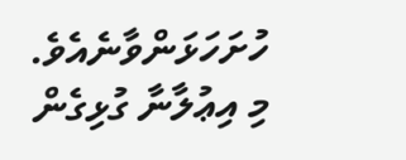ހުށަހަޅަންވާނެއެވެ.
މި އިޢުލާނާ ގުޅިގެން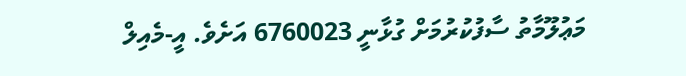މަޢުލޫމާތު ސާފުކުރުމަށް ގުޅާނީ 6760023 އަށެވެ. އީ-މެއިލް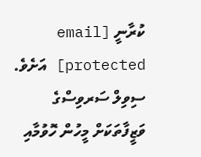ކުރާނީ [email protected] އަށެވެ.
ސިވިލް ސަރވިސްގެ ވަޒީފާތަކަށް މީހުން ހޮވުމާއި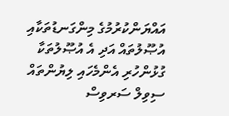އައްޔަންކުރުމުގެ މިންގަނޑުތަކާއި އުޞޫލުތައް އަދި އެ އުޞޫލުތަކާ ގުޅުންހުރި އެންމެހައި ލިޔުންތައް ސިވިލް ސަރވިސް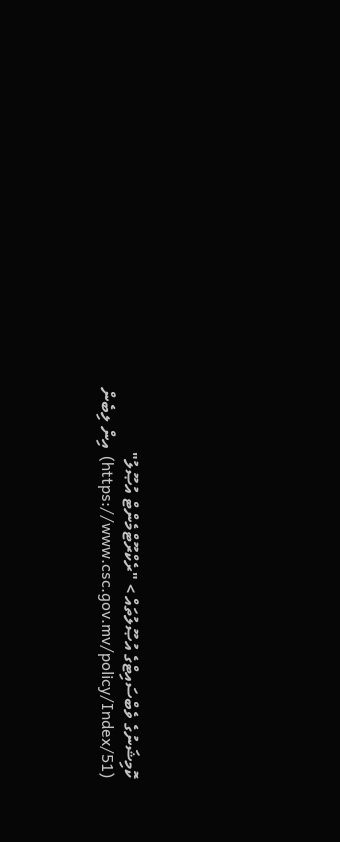ކޮމިޝަނުގެ ވެބްސައިޓްގެ އުޞޫލުތައް > "ރެކްރޫޓްމެންޓް އުޞޫލު"    (https://www.csc.gov.mv/policy/Index/51)  އިން ލިބެން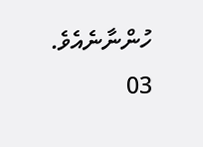ހުންނާނެއެވެ.
03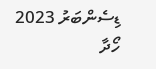ޑިސެންބަރު 2023
ހޯދާ